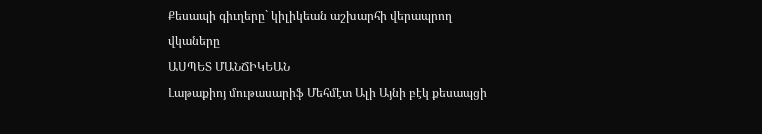Քեսապի գիւղերը` կիլիկեան աշխարհի վերապրող վկաները
ԱՍՊԵՏ ՄԱՆՃԻԿԵԱՆ
Լաթաքիոյ մութասարիֆ Մեհմէտ Ալի Այնի բէկ քեսապցի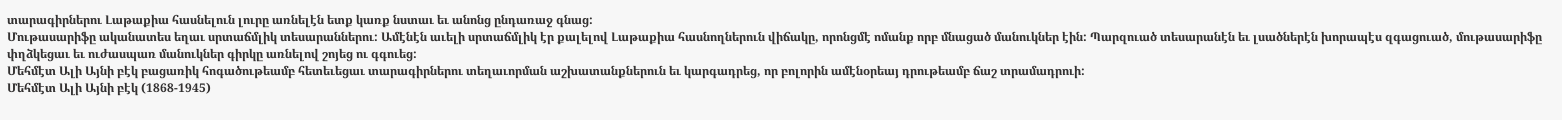տարագիրներու Լաթաքիա հասնելուն լուրը առնելէն ետք կառք նստաւ եւ անոնց ընդառաջ գնաց:
Մութասարիֆը ականատես եղաւ սրտաճմլիկ տեսարաններու: Ամէնէն աւելի սրտաճմլիկ էր քալելով Լաթաքիա հասնողներուն վիճակը, որոնցմէ ոմանք որբ մնացած մանուկներ էին: Պարզուած տեսարանէն եւ լսածներէն խորապէս զգացուած, մութասարիֆը փղձկեցաւ եւ ուժասպառ մանուկներ գիրկը առնելով շոյեց ու գգուեց:
Մեհմէտ Ալի Այնի բէկ բացառիկ հոգածութեամբ հետեւեցաւ տարագիրներու տեղաւորման աշխատանքներուն եւ կարգադրեց, որ բոլորին ամէնօրեայ դրութեամբ ճաշ տրամադրուի:
Մեհմէտ Ալի Այնի բէկ (1868-1945)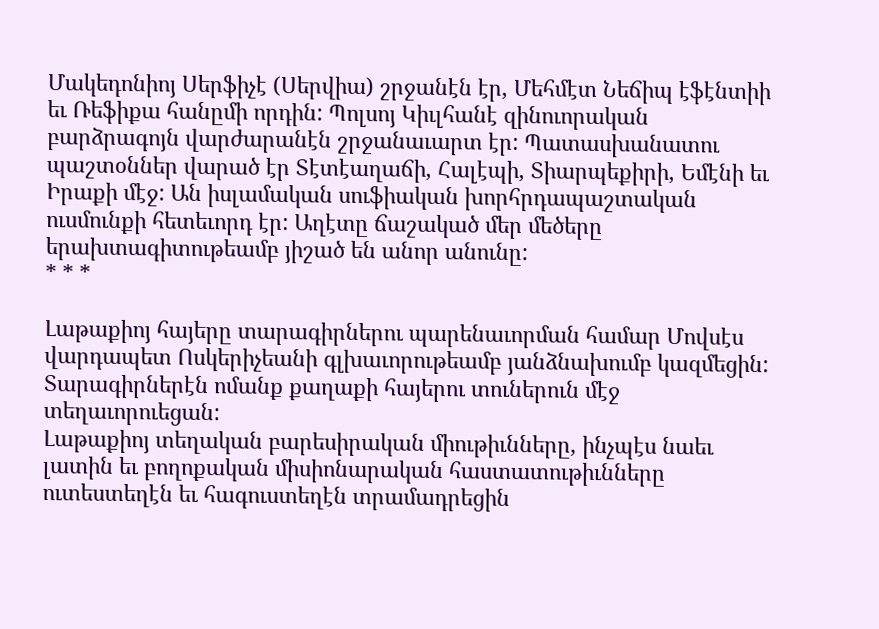Մակեդոնիոյ Սերֆիչէ (Սերվիա) շրջանէն էր, Մեհմէտ Նեճիպ էֆէնտիի եւ Ռեֆիքա հանըմի որդին: Պոլսոյ Կիւլհանէ զինուորական բարձրագոյն վարժարանէն շրջանաւարտ էր: Պատասխանատու պաշտօններ վարած էր Տէտէաղաճի, Հալէպի, Տիարպեքիրի, Եմէնի եւ Իրաքի մէջ: Ան իսլամական սուֆիական խորհրդապաշտական ուսմունքի հետեւորդ էր: Աղէտը ճաշակած մեր մեծերը երախտագիտութեամբ յիշած են անոր անունը:
* * *

Լաթաքիոյ հայերը տարագիրներու պարենաւորման համար Մովսէս վարդապետ Ոսկերիչեանի գլխաւորութեամբ յանձնախումբ կազմեցին: Տարագիրներէն ոմանք քաղաքի հայերու տուներուն մէջ տեղաւորուեցան:
Լաթաքիոյ տեղական բարեսիրական միութիւնները, ինչպէս նաեւ լատին եւ բողոքական միսիոնարական հաստատութիւնները ուտեստեղէն եւ հագուստեղէն տրամադրեցին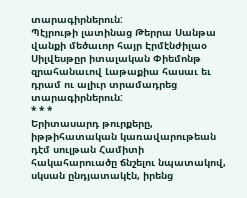տարագիրներուն:
Պէյրութի լատինաց Թերրա Սանթա վանքի մեծաւոր հայր Էրմէնժիլաօ Սիլվեսթըր իտալական Փիեմոնթ զրահանաւով Լաթաքիա հասաւ եւ դրամ ու ալիւր տրամադրեց տարագիրներուն:
* * *
Երիտասարդ թուրքերը, իթթիհատական կառավարութեան դէմ սուլթան Համիտի հակահարուածը ճնշելու նպատակով, սկսան ընդյատակէն, իրենց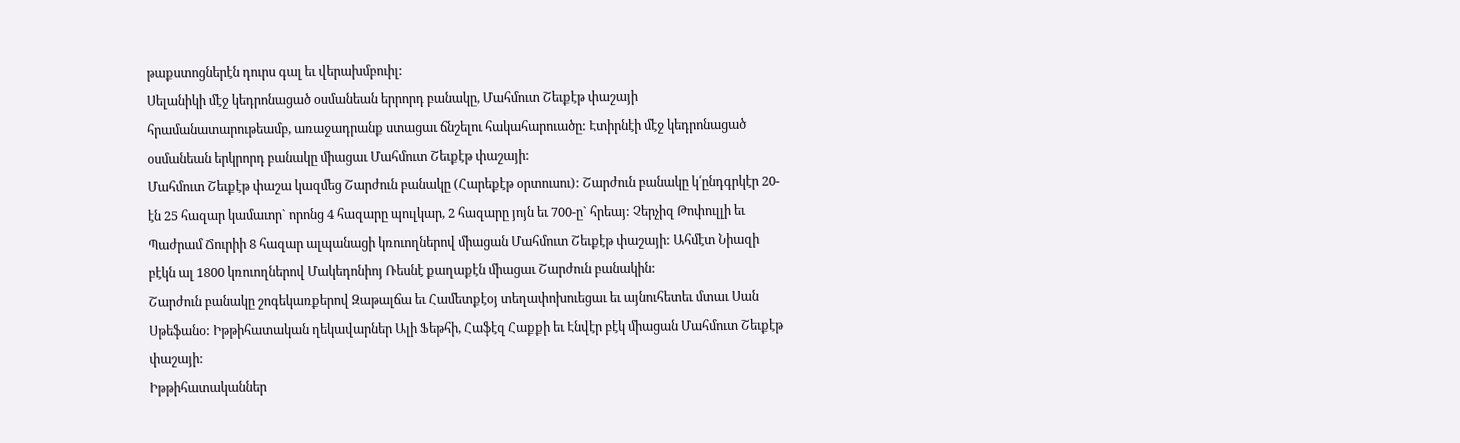թաքստոցներէն դուրս գալ եւ վերախմբուիլ:
Սելանիկի մէջ կեդրոնացած օսմանեան երրորդ բանակը, Մահմուտ Շեւքէթ փաշայի հրամանատարութեամբ, առաջադրանք ստացաւ ճնշելու հակահարուածը: Էտիրնէի մէջ կեդրոնացած օսմանեան երկրորդ բանակը միացաւ Մահմուտ Շեւքէթ փաշայի:
Մահմուտ Շեւքէթ փաշա կազմեց Շարժուն բանակը (Հարեքէթ օրտուսու): Շարժուն բանակը կ՛ընդգրկէր 20-էն 25 հազար կամաւոր` որոնց 4 հազարը պուլկար, 2 հազարը յոյն եւ 700-ը` հրեայ: Չերչիզ Թոփուլլի եւ Պաժրամ Ճուրիի 8 հազար ալպանացի կռուողներով միացան Մահմուտ Շեւքէթ փաշայի: Ահմէտ Նիազի բէկն ալ 1800 կռուողներով Մակեդոնիոյ Ռեսնէ քաղաքէն միացաւ Շարժուն բանակին:
Շարժուն բանակը շոգեկառքերով Զաթալճա եւ Համետքէօյ տեղափոխուեցաւ եւ այնուհետեւ մտաւ Սան Սթեֆանօ: Իթթիհատական ղեկավարներ Ալի Ֆեթհի, Հաֆէզ Հաքքի եւ Էնվէր բէկ միացան Մահմուտ Շեւքէթ փաշայի:
Իթթիհատականներ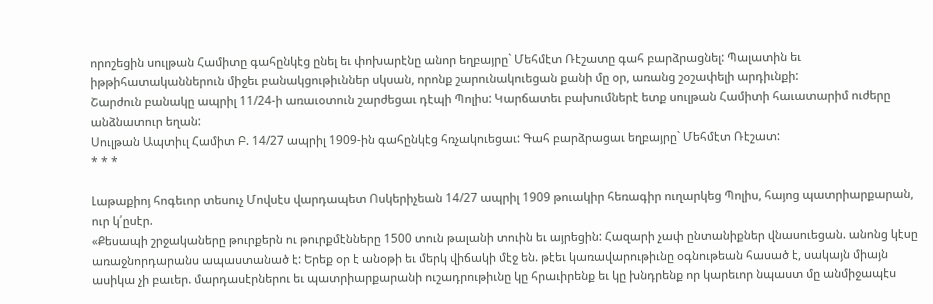որոշեցին սուլթան Համիտը գահընկէց ընել եւ փոխարէնը անոր եղբայրը` Մեհմէտ Ռէշատը գահ բարձրացնել: Պալատին եւ իթթիհատականներուն միջեւ բանակցութիւններ սկսան, որոնք շարունակուեցան քանի մը օր, առանց շօշափելի արդիւնքի:
Շարժուն բանակը ապրիլ 11/24-ի առաւօտուն շարժեցաւ դէպի Պոլիս: Կարճատեւ բախումներէ ետք սուլթան Համիտի հաւատարիմ ուժերը անձնատուր եղան:
Սուլթան Ապտիւլ Համիտ Բ. 14/27 ապրիլ 1909-ին գահընկէց հռչակուեցաւ: Գահ բարձրացաւ եղբայրը` Մեհմէտ Ռէշատ:
* * *

Լաթաքիոյ հոգեւոր տեսուչ Մովսէս վարդապետ Ոսկերիչեան 14/27 ապրիլ 1909 թուակիր հեռագիր ուղարկեց Պոլիս, հայոց պատրիարքարան, ուր կ՛ըսէր.
«Քեսապի շրջակաները թուրքերն ու թուրքմէնները 1500 տուն թալանի տուին եւ այրեցին: Հազարի չափ ընտանիքներ վնասուեցան. անոնց կէսը առաջնորդարանս ապաստանած է: Երեք օր է անօթի եւ մերկ վիճակի մէջ են. թէեւ կառավարութիւնը օգնութեան հասած է, սակայն միայն ասիկա չի բաւեր. մարդասէրներու եւ պատրիարքարանի ուշադրութիւնը կը հրաւիրենք եւ կը խնդրենք որ կարեւոր նպաստ մը անմիջապէս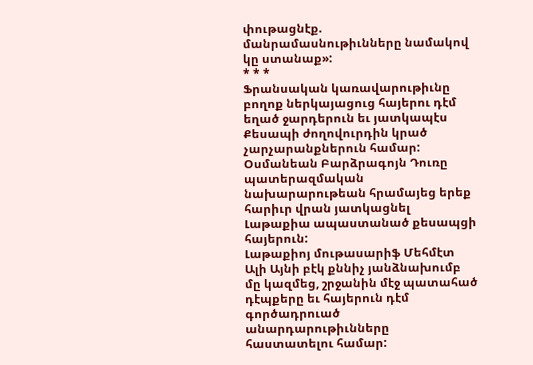փութացնէք. մանրամասնութիւնները նամակով կը ստանաք»:
* * *
Ֆրանսական կառավարութիւնը բողոք ներկայացուց հայերու դէմ եղած ջարդերուն եւ յատկապէս Քեսապի ժողովուրդին կրած չարչարանքներուն համար:
Օսմանեան Բարձրագոյն Դուռը պատերազմական նախարարութեան հրամայեց երեք հարիւր վրան յատկացնել Լաթաքիա ապաստանած քեսապցի հայերուն:
Լաթաքիոյ մութասարիֆ Մեհմէտ Ալի Այնի բէկ քննիչ յանձնախումբ մը կազմեց, շրջանին մէջ պատահած դէպքերը եւ հայերուն դէմ գործադրուած անարդարութիւնները հաստատելու համար: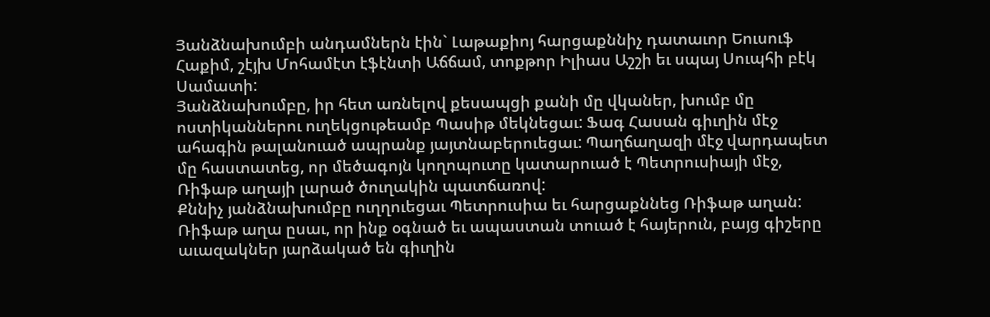Յանձնախումբի անդամներն էին` Լաթաքիոյ հարցաքննիչ դատաւոր Եուսուֆ Հաքիմ, շէյխ Մոհամէտ էֆէնտի Աճճամ, տոքթոր Իլիաս Աշշի եւ սպայ Սուպհի բէկ Սամատի:
Յանձնախումբը, իր հետ առնելով քեսապցի քանի մը վկաներ, խումբ մը ոստիկաններու ուղեկցութեամբ Պասիթ մեկնեցաւ: Ֆագ Հասան գիւղին մէջ ահագին թալանուած ապրանք յայտնաբերուեցաւ: Պաղճաղազի մէջ վարդապետ մը հաստատեց, որ մեծագոյն կողոպուտը կատարուած է Պետրուսիայի մէջ, Ռիֆաթ աղայի լարած ծուղակին պատճառով:
Քննիչ յանձնախումբը ուղղուեցաւ Պետրուսիա եւ հարցաքննեց Ռիֆաթ աղան:
Ռիֆաթ աղա ըսաւ, որ ինք օգնած եւ ապաստան տուած է հայերուն, բայց գիշերը աւազակներ յարձակած են գիւղին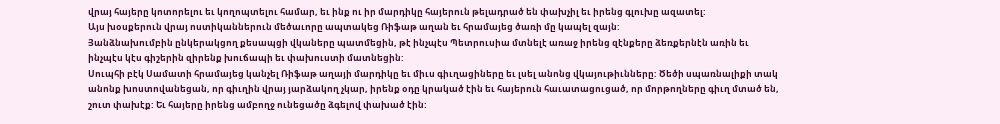վրայ հայերը կոտորելու եւ կողոպտելու համար, եւ ինք ու իր մարդիկը հայերուն թելադրած են փախչիլ եւ իրենց գլուխը ազատել:
Այս խօսքերուն վրայ ոստիկաններուն մեծաւորը ապտակեց Ռիֆաթ աղան եւ հրամայեց ծառի մը կապել զայն:
Յանձնախումբին ընկերակցող քեսապցի վկաները պատմեցին, թէ ինչպէս Պետրուսիա մտնելէ առաջ իրենց զէնքերը ձեռքերնէն առին եւ ինչպէս կէս գիշերին զիրենք խուճապի եւ փախուստի մատնեցին:
Սուպհի բէկ Սամատի հրամայեց կանչել Ռիֆաթ աղայի մարդիկը եւ միւս գիւղացիները եւ լսել անոնց վկայութիւնները: Ծեծի սպառնալիքի տակ անոնք խոստովանեցան, որ գիւղին վրայ յարձակող չկար, իրենք օդը կրակած էին եւ հայերուն հաւատացուցած, որ մորթողները գիւղ մտած են, շուտ փախէք: Եւ հայերը իրենց ամբողջ ունեցածը ձգելով փախած էին: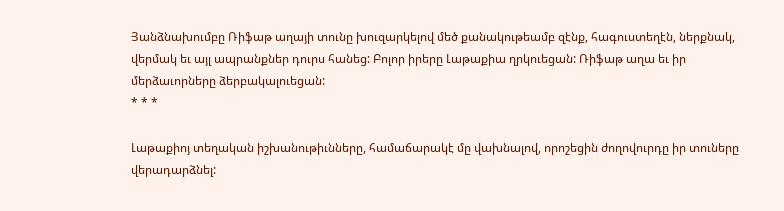Յանձնախումբը Ռիֆաթ աղայի տունը խուզարկելով մեծ քանակութեամբ զէնք, հագուստեղէն, ներքնակ, վերմակ եւ այլ ապրանքներ դուրս հանեց: Բոլոր իրերը Լաթաքիա ղրկուեցան: Ռիֆաթ աղա եւ իր մերձաւորները ձերբակալուեցան:
* * *

Լաթաքիոյ տեղական իշխանութիւնները, համաճարակէ մը վախնալով, որոշեցին ժողովուրդը իր տուները վերադարձնել: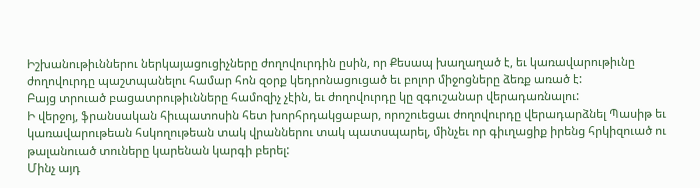Իշխանութիւններու ներկայացուցիչները ժողովուրդին ըսին, որ Քեսապ խաղաղած է, եւ կառավարութիւնը ժողովուրդը պաշտպանելու համար հոն զօրք կեդրոնացուցած եւ բոլոր միջոցները ձեռք առած է:
Բայց տրուած բացատրութիւնները համոզիչ չէին, եւ ժողովուրդը կը զգուշանար վերադառնալու:
Ի վերջոյ, ֆրանսական հիւպատոսին հետ խորհրդակցաբար, որոշուեցաւ ժողովուրդը վերադարձնել Պասիթ եւ կառավարութեան հսկողութեան տակ վրաններու տակ պատսպարել, մինչեւ որ գիւղացիք իրենց հրկիզուած ու թալանուած տուները կարենան կարգի բերել:
Մինչ այդ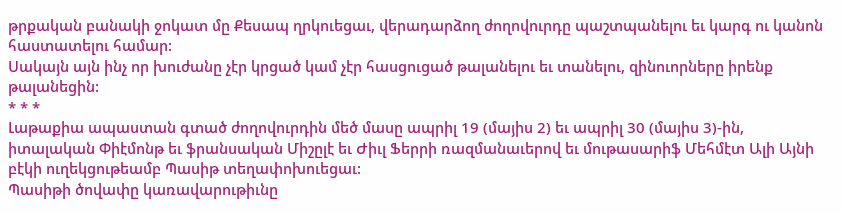թրքական բանակի ջոկատ մը Քեսապ ղրկուեցաւ, վերադարձող ժողովուրդը պաշտպանելու եւ կարգ ու կանոն հաստատելու համար:
Սակայն այն ինչ որ խուժանը չէր կրցած կամ չէր հասցուցած թալանելու եւ տանելու, զինուորները իրենք թալանեցին:
* * *
Լաթաքիա ապաստան գտած ժողովուրդին մեծ մասը ապրիլ 19 (մայիս 2) եւ ապրիլ 30 (մայիս 3)-ին, իտալական Փիէմոնթ եւ ֆրանսական Միշըլէ եւ Ժիւլ Ֆերրի ռազմանաւերով եւ մութասարիֆ Մեհմէտ Ալի Այնի բէկի ուղեկցութեամբ Պասիթ տեղափոխուեցաւ:
Պասիթի ծովափը կառավարութիւնը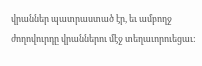վրաններ պատրաստած էր, եւ ամբողջ ժողովուրդը վրաններու մէջ տեղաւորուեցաւ: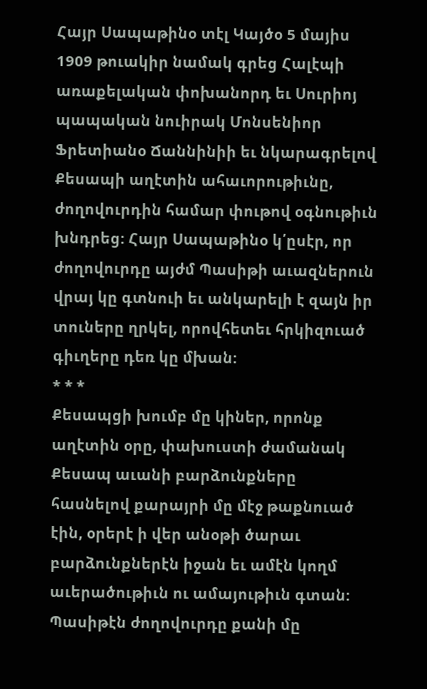Հայր Սապաթինօ տէլ Կայծօ 5 մայիս 1909 թուակիր նամակ գրեց Հալէպի առաքելական փոխանորդ եւ Սուրիոյ պապական նուիրակ Մոնսենիոր Ֆրետիանօ Ճաննինիի եւ նկարագրելով Քեսապի աղէտին ահաւորութիւնը, ժողովուրդին համար փութով օգնութիւն խնդրեց: Հայր Սապաթինօ կ՛ըսէր, որ ժողովուրդը այժմ Պասիթի աւազներուն վրայ կը գտնուի եւ անկարելի է զայն իր տուները ղրկել, որովհետեւ հրկիզուած գիւղերը դեռ կը մխան:
* * *
Քեսապցի խումբ մը կիներ, որոնք աղէտին օրը, փախուստի ժամանակ Քեսապ աւանի բարձունքները հասնելով քարայրի մը մէջ թաքնուած էին, օրերէ ի վեր անօթի ծարաւ բարձունքներէն իջան եւ ամէն կողմ աւերածութիւն ու ամայութիւն գտան:
Պասիթէն ժողովուրդը քանի մը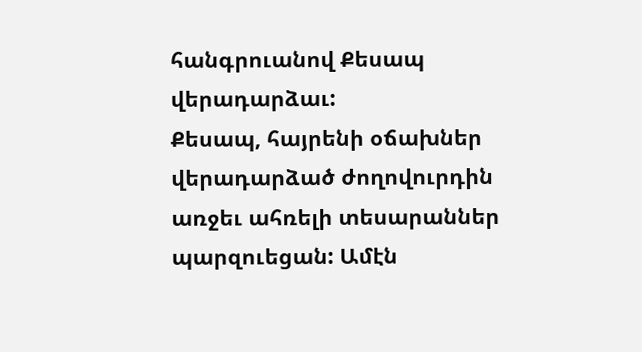հանգրուանով Քեսապ վերադարձաւ:
Քեսապ, հայրենի օճախներ վերադարձած ժողովուրդին առջեւ ահռելի տեսարաններ պարզուեցան: Ամէն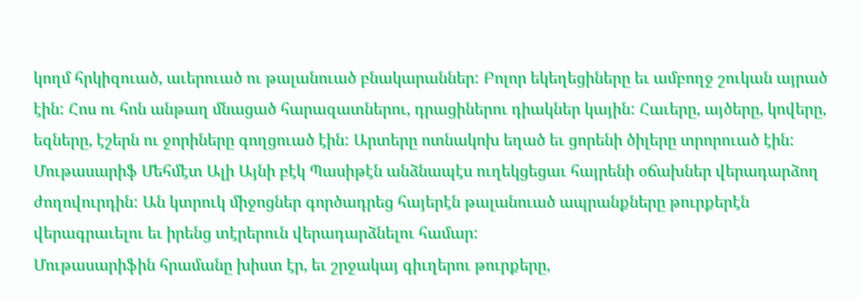կողմ հրկիզուած, աւերուած ու թալանուած բնակարաններ: Բոլոր եկեղեցիները եւ ամբողջ շուկան այրած էին: Հոս ու հոն անթաղ մնացած հարազատներու, դրացիներու դիակներ կային: Հաւերը, այծերը, կովերը, եզները, էշերն ու ջորիները գողցուած էին: Արտերը ոտնակոխ եղած եւ ցորենի ծիլերը տրորուած էին:
Մութասարիֆ Մեհմէտ Ալի Այնի բէկ Պասիթէն անձնապէս ուղեկցեցաւ հայրենի օճախներ վերադարձող ժողովուրդին: Ան կտրուկ միջոցներ գործադրեց հայերէն թալանուած ապրանքները թուրքերէն վերագրաւելու եւ իրենց տէրերուն վերադարձնելու համար:
Մութասարիֆին հրամանը խիստ էր, եւ շրջակայ գիւղերու թուրքերը,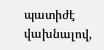պատիժէ վախնալով,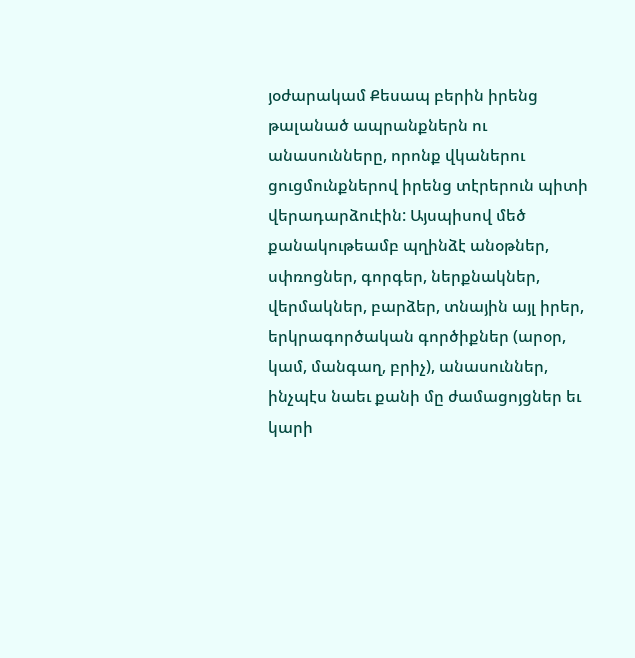յօժարակամ Քեսապ բերին իրենց թալանած ապրանքներն ու անասունները, որոնք վկաներու ցուցմունքներով իրենց տէրերուն պիտի վերադարձուէին: Այսպիսով մեծ քանակութեամբ պղինձէ անօթներ, սփռոցներ, գորգեր, ներքնակներ, վերմակներ, բարձեր, տնային այլ իրեր, երկրագործական գործիքներ (արօր, կամ, մանգաղ, բրիչ), անասուններ, ինչպէս նաեւ քանի մը ժամացոյցներ եւ կարի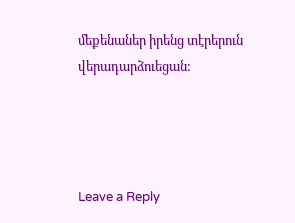մեքենաներ իրենց տէրերուն վերադարձուեցան:




Leave a Reply